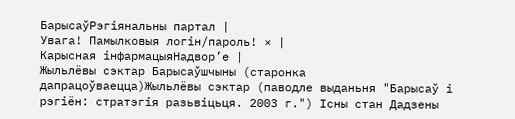БарысаўРэгіянальны партал |
Увага! Памылковыя логін/пароль! × |
Карысная інфармацыяНадвор’е |
Жыльлёвы сэктар Барысаўшчыны (старонка дапрацоўваецца)Жыльлёвы сэктар (паводле выданьня "Барысаў і рэгіён: стратэгія разьвіцьця. 2003 г.") Існы стан Дадзены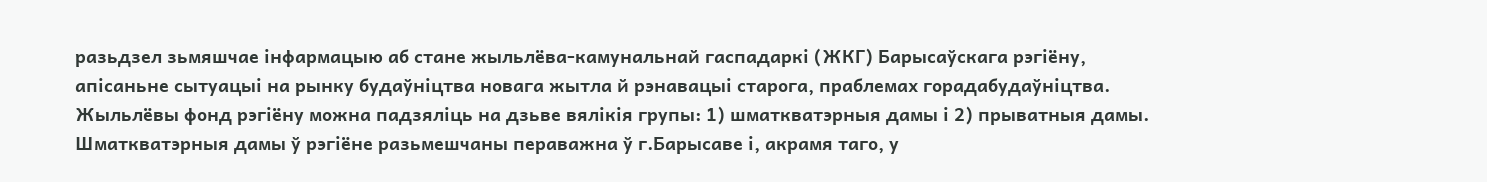разьдзел зьмяшчае інфармацыю аб стане жыльлёва-камунальнай гаспадаркі (ЖКГ) Барысаўскага рэгіёну, апісаньне сытуацыі на рынку будаўніцтва новага жытла й рэнавацыі старога, праблемах горадабудаўніцтва. Жыльлёвы фонд рэгіёну можна падзяліць на дзьве вялікія групы: 1) шматкватэрныя дамы і 2) прыватныя дамы. Шматкватэрныя дамы ў рэгіёне разьмешчаны пераважна ў г.Барысаве і, акрамя таго, у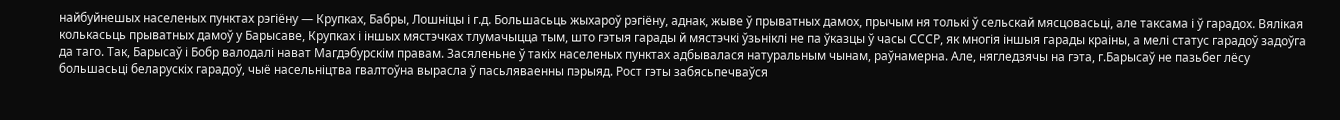найбуйнешых населеных пунктах рэгіёну — Крупках, Бабры, Лошніцы і г.д. Большасьць жыхароў рэгіёну, аднак, жыве ў прыватных дамох, прычым ня толькі ў сельскай мясцовасьці, але таксама і ў гарадох. Вялікая колькасьць прыватных дамоў у Барысаве, Крупках і іншых мястэчках тлумачыцца тым, што гэтыя гарады й мястэчкі ўзьніклі не па ўказцы ў часы СССР, як многія іншыя гарады краіны, а мелі статус гарадоў задоўга да таго. Так, Барысаў і Бобр валодалі нават Магдэбурскім правам. Засяленьне ў такіх населеных пунктах адбывалася натуральным чынам, раўнамерна. Але, нягледзячы на гэта, г.Барысаў не пазьбег лёсу большасьці беларускіх гарадоў, чыё насельніцтва гвалтоўна вырасла ў пасьляваенны пэрыяд. Рост гэты забясьпечваўся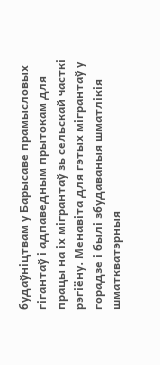будаўніцтвам у Барысаве прамысловых гігантаў і адпаведным прытокам для працы на іх мігрантаў зь сельскай часткі рэгіёну. Менавіта для гэтых мігрантаў у горадзе і былі збудаваныя шматлікія шматкватэрныя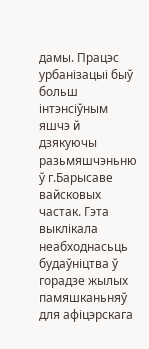дамы. Працэс урбанізацыі быў больш інтэнсіўным яшчэ й дзякуючы разьмяшчэньню ў г.Барысаве вайсковых частак. Гэта выклікала неабходнасьць будаўніцтва ў горадзе жылых памяшканьняў для афіцэрскага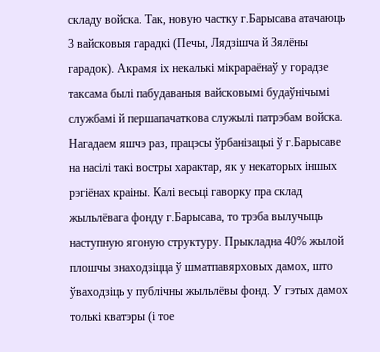складу войска. Так, новую частку г.Барысава атачаюць 3 вайсковыя гарадкі (Печы, Лядзішча й Зялёны гарадок). Акрамя іх некалькі мікрараёнаў у горадзе таксама былі пабудаваныя вайсковымі будаўнічымі службамі й першапачаткова служылі патрэбам войска. Нагадаем яшчэ раз, працэсы ўрбанізацыі ў г.Барысаве на насілі такі востры характар, як у некаторых іншых рэгіёнах краіны. Калі весьці гаворку пра склад жыльлёвага фонду г.Барысава, то трэба вылучыць наступную ягоную структуру. Прыкладна 40% жылой плошчы знаходзіцца ў шматпавярховых дамох, што ўваходзіць у публічны жыльлёвы фонд. У гэтых дамох толькі кватэры (і тое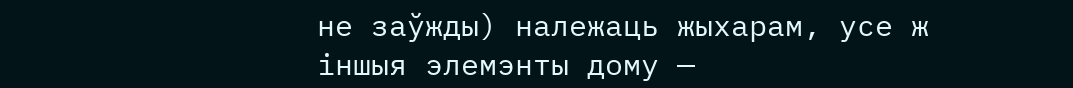не заўжды) належаць жыхарам, усе ж іншыя элемэнты дому —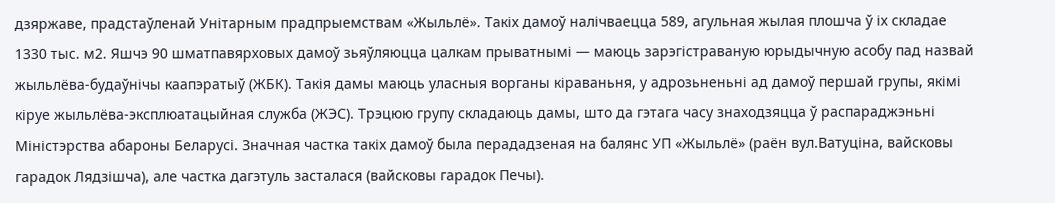дзяржаве, прадстаўленай Унітарным прадпрыемствам «Жыльлё». Такіх дамоў налічваецца 589, агульная жылая плошча ў іх складае 1330 тыс. м2. Яшчэ 90 шматпавярховых дамоў зьяўляюцца цалкам прыватнымі — маюць зарэгістраваную юрыдычную асобу пад назвай жыльлёва-будаўнічы каапэратыў (ЖБК). Такія дамы маюць уласныя ворганы кіраваньня, у адрозьненьні ад дамоў першай групы, якімі кіруе жыльлёва-эксплюатацыйная служба (ЖЭС). Трэцюю групу складаюць дамы, што да гэтага часу знаходзяцца ў распараджэньні Міністэрства абароны Беларусі. Значная частка такіх дамоў была перададзеная на балянс УП «Жыльлё» (раён вул.Ватуціна, вайсковы гарадок Лядзішча), але частка дагэтуль засталася (вайсковы гарадок Печы).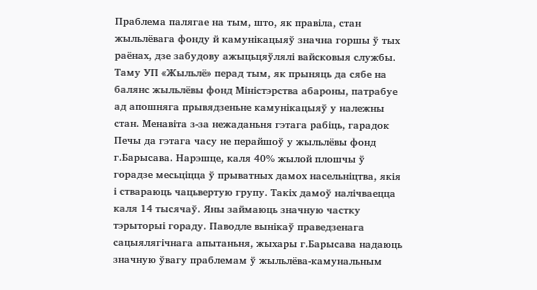Праблема палягае на тым, што, як правіла, стан жыльлёвага фонду й камунікацыяў значна горшы ў тых раёнах, дзе забудову ажыцьцяўлялі вайсковыя службы. Таму УП «Жыльлё» перад тым, як прыняць да сябе на балянс жыльлёвы фонд Міністэрства абароны, патрабуе ад апошняга прывядзеньне камунікацыяў у належны стан. Менавіта з-за нежаданьня гэтага рабіць, гарадок Печы да гэтага часу не перайшоў у жыльлёвы фонд г.Барысава. Нарэшце, каля 40% жылой плошчы ў горадзе месьціцца ў прыватных дамох насельніцтва, якія і ствараюць чацьвертую групу. Такіх дамоў налічваецца каля 14 тысячаў. Яны займаюць значную частку тэрыторыі гораду. Паводле вынікаў праведзенага сацыялягічнага апытаньня, жыхары г.Барысава надаюць значную ўвагу праблемам ў жыльлёва-камунальным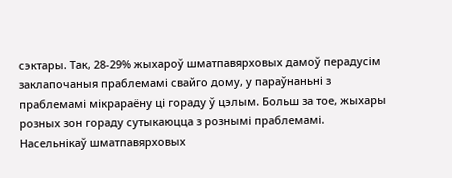сэктары. Так, 28-29% жыхароў шматпавярховых дамоў перадусім заклапочаныя праблемамі свайго дому, у параўнаньні з праблемамі мікрараёну ці гораду ў цэлым. Больш за тое, жыхары розных зон гораду сутыкаюцца з рознымі праблемамі. Насельнікаў шматпавярховых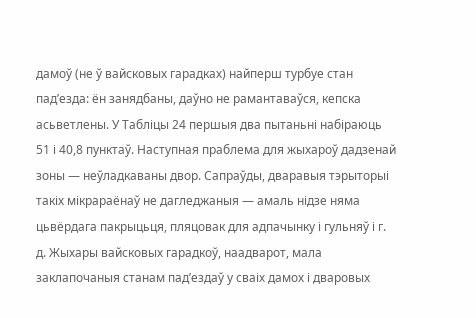дамоў (не ў вайсковых гарадках) найперш турбуе стан пад’езда: ён занядбаны, даўно не рамантаваўся, кепска асьветлены. У Табліцы 24 першыя два пытаньні набіраюць 51 і 40,8 пунктаў. Наступная праблема для жыхароў дадзенай зоны — неўладкаваны двор. Сапраўды, дваравыя тэрыторыі такіх мікрараёнаў не дагледжаныя — амаль нідзе няма цьвёрдага пакрыцьця, пляцовак для адпачынку і гульняў і г. д. Жыхары вайсковых гарадкоў, наадварот, мала заклапочаныя станам пад’ездаў у сваіх дамох і дваровых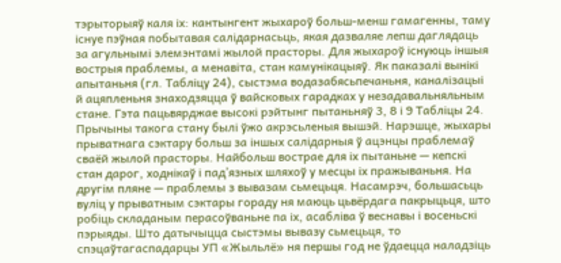тэрыторыяў каля іх: кантынгент жыхароў больш-менш гамагенны, таму існуе пэўная побытавая салідарнасьць, якая дазваляе лепш даглядаць за агульнымі элемэнтамі жылой прасторы. Для жыхароў існуюць іншыя вострыя праблемы, а менавіта, стан камунікацыяў. Як паказалі вынікі апытаньня (гл. Табліцу 24), сыстэма водазабясьпечаньня, каналізацыі й ацяпленьня знаходзяцца ў вайсковых гарадках у незадавальняльным стане. Гэта пацьвярджае высокі рэйтынг пытаньняў 3, 8 і 9 Табліцы 24. Прычыны такога стану былі ўжо акрэсьленыя вышэй. Нарэшце, жыхары прыватнага сэктару больш за іншых салідарныя ў ацэнцы праблемаў сваёй жылой прасторы. Найбольш вострае для іх пытаньне — кепскі стан дарог, ходнікаў і пад’язных шляхоў у месцы іх пражываньня. На другім пляне — праблемы з вывазам сьмецьця. Насамрэч, большасьць вуліц у прыватным сэктары гораду ня маюць цьвёрдага пакрыцьця, што робіць складаным перасоўваньне па іх, асабліва ў веснавы і восеньскі пэрыяды. Што датычыцца сыстэмы вывазу сьмецьця, то спэцаўтагаспадарцы УП «Жыльлё» ня першы год не ўдаецца наладзіць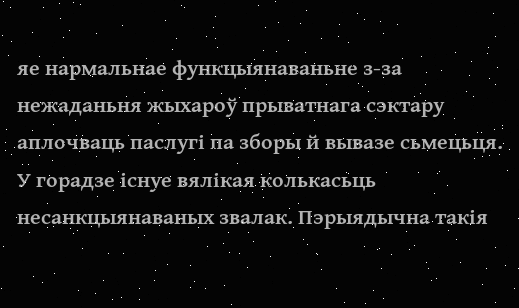яе нармальнае функцыянаваньне з-за нежаданьня жыхароў прыватнага сэктару аплочваць паслугі па зборы й вывазе сьмецьця. У горадзе існуе вялікая колькасьць несанкцыянаваных звалак. Пэрыядычна такія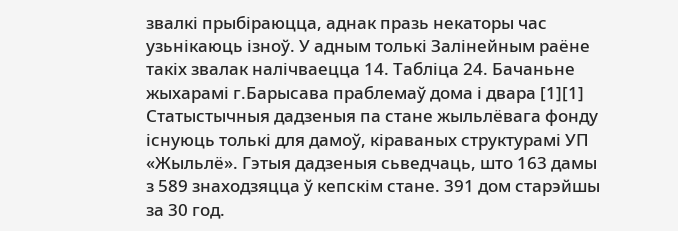звалкі прыбіраюцца, аднак празь некаторы час узьнікаюць ізноў. У адным толькі Залінейным раёне такіх звалак налічваецца 14. Табліца 24. Бачаньне жыхарамі г.Барысава праблемаў дома і двара [1][1]
Статыстычныя дадзеныя па стане жыльлёвага фонду існуюць толькі для дамоў, кіраваных структурамі УП «Жыльлё». Гэтыя дадзеныя сьведчаць, што 163 дамы з 589 знаходзяцца ў кепскім стане. 391 дом старэйшы за 30 год.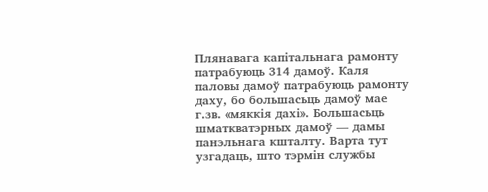Плянавага капітальнага рамонту патрабуюць 314 дамоў. Каля паловы дамоў патрабуюць рамонту даху, бо большасьць дамоў мае г.зв. «мяккія дахі». Большасьць шматкватэрных дамоў — дамы панэльнага кшталту. Варта тут узгадаць, што тэрмін службы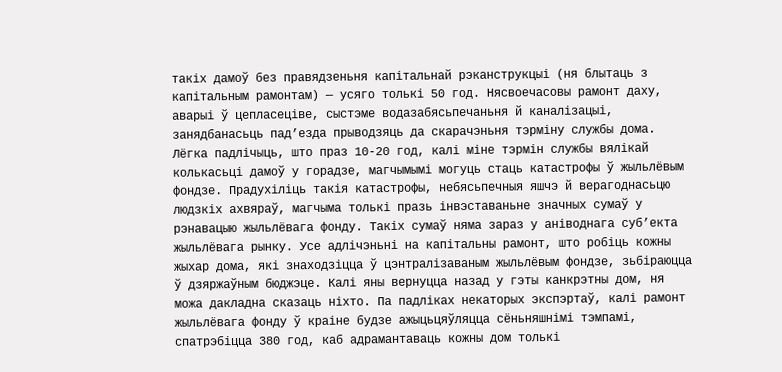такіх дамоў без правядзеньня капітальнай рэканструкцыі (ня блытаць з капітальным рамонтам) — усяго толькі 50 год. Нясвоечасовы рамонт даху, аварыі ў цепласеціве, сыстэме водазабясьпечаньня й каналізацыі, занядбанасьць пад’езда прыводзяць да скарачэньня тэрміну службы дома. Лёгка падлічыць, што праз 10-20 год, калі міне тэрмін службы вялікай колькасьці дамоў у горадзе, магчымымі могуць стаць катастрофы ў жыльлёвым фондзе. Прадухіліць такія катастрофы, небясьпечныя яшчэ й верагоднасьцю людзкіх ахвяраў, магчыма толькі празь інвэставаньне значных сумаў у рэнавацыю жыльлёвага фонду. Такіх сумаў няма зараз у аніводнага суб’екта жыльлёвага рынку. Усе адлічэньні на капітальны рамонт, што робіць кожны жыхар дома, які знаходзіцца ў цэнтралізаваным жыльлёвым фондзе, зьбіраюцца ў дзяржаўным бюджэце. Калі яны вернуцца назад у гэты канкрэтны дом, ня можа дакладна сказаць ніхто. Па падліках некаторых экспэртаў, калі рамонт жыльлёвага фонду ў краіне будзе ажыцьцяўляцца сёньняшнімі тэмпамі, спатрэбіцца 380 год, каб адрамантаваць кожны дом толькі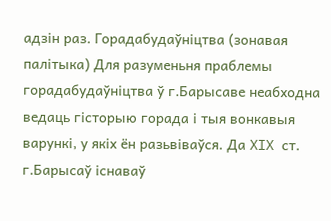адзін раз. Горадабудаўніцтва (зонавая палітыка) Для разуменьня праблемы горадабудаўніцтва ў г.Барысаве неабходна ведаць гісторыю горада і тыя вонкавыя варункі, у якіх ён разьвіваўся. Да XIX ст. г.Барысаў існаваў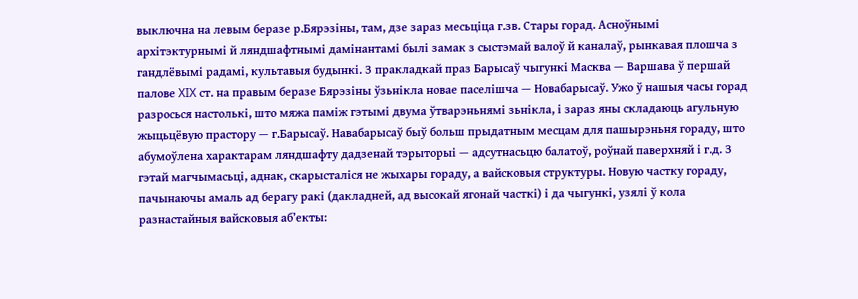выключна на левым беразе р.Бярэзіны, там, дзе зараз месьціца г.зв. Стары горад. Асноўнымі архітэктурнымі й ляндшафтнымі дамінантамі былі замак з сыстэмай валоў й каналаў, рынкавая плошча з гандлёвымі радамі, культавыя будынкі. З пракладкай праз Барысаў чыгункі Масква — Варшава ў першай палове XIX ст. на правым беразе Бярэзіны ўзьнікла новае паселішча — Новабарысаў. Ужо ў нашыя часы горад разросься настолькі, што мяжа паміж гэтымі двума ўтварэньнямі зьнікла, і зараз яны складаюць агульную жыцьцёвую прастору — г.Барысаў. Навабарысаў быў больш прыдатным месцам для пашырэньня гораду, што абумоўлена характарам ляндшафту дадзенай тэрыторыі — адсутнасьцю балатоў, роўнай паверхняй і г.д. З гэтай магчымасьці, аднак, скарысталіся не жыхары гораду, а вайсковыя структуры. Новую частку гораду, пачынаючы амаль ад берагу ракі (дакладней, ад высокай ягонай часткі) і да чыгункі, узялі ў кола разнастайныя вайсковыя аб’екты: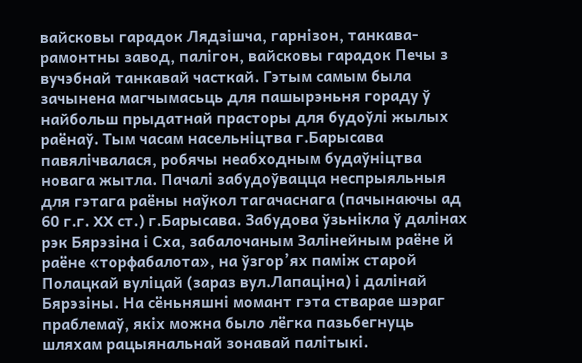вайсковы гарадок Лядзішча, гарнізон, танкава-рамонтны завод, палігон, вайсковы гарадок Печы з вучэбнай танкавай часткай. Гэтым самым была зачынена магчымасьць для пашырэньня гораду ў найбольш прыдатнай прасторы для будоўлі жылых раёнаў. Тым часам насельніцтва г.Барысава павялічвалася, робячы неабходным будаўніцтва новага жытла. Пачалі забудоўвацца неспрыяльныя для гэтага раёны наўкол тагачаснага (пачынаючы ад 60 г.г. XX ст.) г.Барысава. Забудова ўзьнікла ў далінах рэк Бярэзіна і Сха, забалочаным Залінейным раёне й раёне «торфабалота», на ўзгор’ях паміж старой Полацкай вуліцай (зараз вул.Лапаціна) і далінай Бярэзіны. На сёньняшні момант гэта стварае шэраг праблемаў, якіх можна было лёгка пазьбегнуць шляхам рацыянальнай зонавай палітыкі.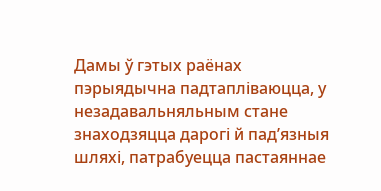Дамы ў гэтых раёнах пэрыядычна падтапліваюцца, у незадавальняльным стане знаходзяцца дарогі й пад’язныя шляхі, патрабуецца пастаяннае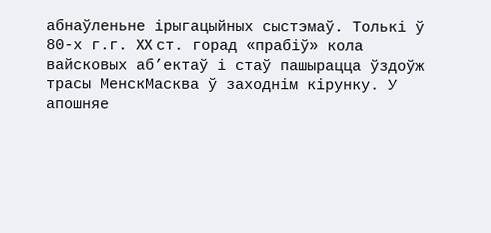абнаўленьне ірыгацыйных сыстэмаў. Толькі ў 80-х г.г. XX ст. горад «прабіў» кола вайсковых аб’ектаў і стаў пашырацца ўздоўж трасы МенскМасква ў заходнім кірунку. У апошняе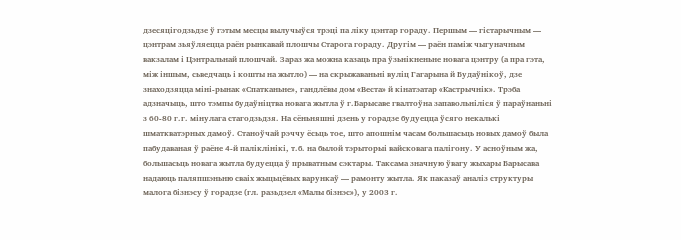дзесяцігодзьдзе ў гэтым месцы вылучыўся трэці па ліку цэнтар гораду. Першым — гістарычным — цэнтрам зьяўляецца раён рынкавай плошчы Старога гораду. Другім — раён паміж чыгуначным вакзалам і Цэнтральнай плошчай. Зараз жа можна казаць пра ўзьнікненьне новага цэнтру (а пра гэта, між іншым, сьведчаць і кошты на жытло) — на скрыжаваньні вуліц Гагарына й Будаўнікоў, дзе знаходзяцца міні-рынак «Спатканьне», гандлёвы дом «Веста» й кінатэатар «Кастрычнік». Трэба адзначыць, што тэмпы будаўніцтва новага жытла ў г.Барысаве гвалтоўна запавольніліся ў параўнаньні з 60-80 г.г. мінулага стагодзьдзя. На сёньняшні дзень у горадзе будуецца ўсяго некалькі шматкватэрных дамоў. Станоўчай рэччу ёсьць тое, што апошнім часам большасьць новых дамоў была пабудаваная ў раёне 4-й паліклінікі, т.б. на былой тэрыторыі вайсковага палігону. У асноўным жа, большасьць новага жытла будуецца ў прыватным сэктары. Таксама значную ўвагу жыхары Барысава надаюць паляпшэньню сваіх жыцьцёвых варункаў — рамонту жытла. Як паказаў аналіз структуры малога бізнэсу ў горадзе (гл. разьдзел «Малы бізнэс»), у 2003 г.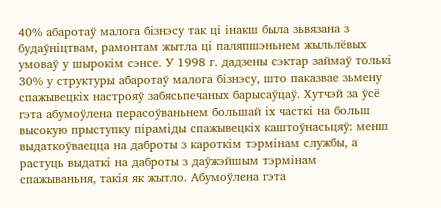40% абаротаў малога бізнэсу так ці інакш была зьвязана з будаўніцтвам, рамонтам жытла ці паляпшэньнем жыльлёвых умоваў у шырокім сэнсе. У 1998 г. дадзены сэктар займаў толькі 30% у структуры абаротаў малога бізнэсу, што паказвае зьмену спажывецкіх настрояў забясьпечаных барысаўцаў. Хутчэй за ўсё гэта абумоўлена перасоўваньнем большай іх часткі на больш высокую прыступку піраміды спажывецкіх каштоўнасьцяў: менш выдаткоўваецца на даброты з кароткім тэрмінам службы, а растуць выдаткі на даброты з даўжэйшым тэрмінам спажываньня, такія як жытло. Абумоўлена гэта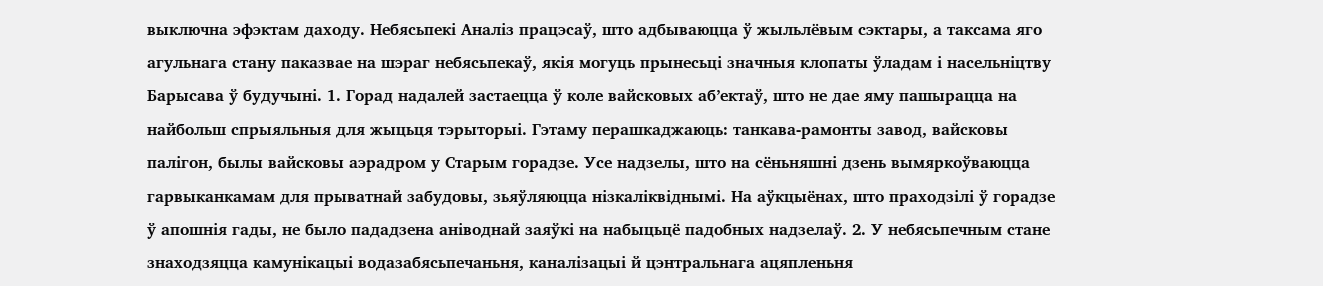выключна эфэктам даходу. Небясьпекі Аналіз працэсаў, што адбываюцца ў жыльлёвым сэктары, а таксама яго агульнага стану паказвае на шэраг небясьпекаў, якія могуць прынесьці значныя клопаты ўладам і насельніцтву Барысава ў будучыні. 1. Горад надалей застаецца ў коле вайсковых аб’ектаў, што не дае яму пашырацца на найбольш спрыяльныя для жыцьця тэрыторыі. Гэтаму перашкаджаюць: танкава-рамонты завод, вайсковы палігон, былы вайсковы аэрадром у Старым горадзе. Усе надзелы, што на сёньняшні дзень вымяркоўваюцца гарвыканкамам для прыватнай забудовы, зьяўляюцца нізкаліквіднымі. На аўкцыёнах, што праходзілі ў горадзе ў апошнія гады, не было пададзена аніводнай заяўкі на набыцьцё падобных надзелаў. 2. У небясьпечным стане знаходзяцца камунікацыі водазабясьпечаньня, каналізацыі й цэнтральнага ацяпленьня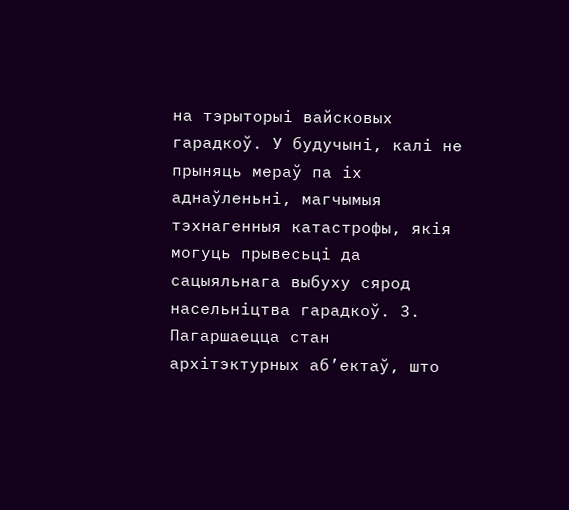на тэрыторыі вайсковых гарадкоў. У будучыні, калі не прыняць мераў па іх аднаўленьні, магчымыя тэхнагенныя катастрофы, якія могуць прывесьці да сацыяльнага выбуху сярод насельніцтва гарадкоў. 3. Пагаршаецца стан архітэктурных аб’ектаў, што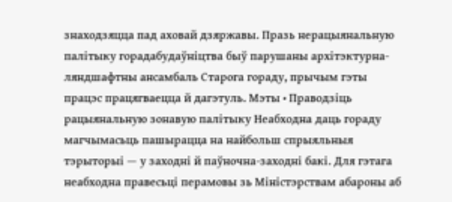знаходзяцца пад аховай дзяржавы. Празь нерацыянальную палітыку горадабудаўніцтва быў парушаны архітэктурна-ляндшафтны ансамбаль Старога гораду, прычым гэты працэс працягваецца й дагэтуль. Мэты • Праводзіць рацыянальную зонавую палітыку Неабходна даць гораду магчымасьць пашырацца на найбольш спрыяльныя тэрыторыі — у заходні й паўночна-заходні бакі. Для гэтага неабходна правесьці перамовы зь Міністэрствам абароны аб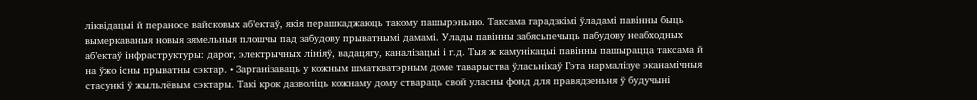ліквідацыі й пераносе вайсковых аб’ектаў, якія перашкаджаюць такому пашырэньню. Таксама гарадзкімі ўладамі павінны быць вымеркаваныя новыя зямельныя плошчы пад забудову прыватнымі дамамі. Улады павінны забясьпечыць пабудову неабходных аб’ектаў інфраструктуры: дарог, электрычных лініяў, вадацягу, каналізацыі і г.д. Тыя ж камунікацыі павінны пашырацца таксама й на ўжо існы прыватны сэктар. • Зарганізаваць у кожным шматкватэрным доме таварыства ўласьнікаў Гэта нармалізуе эканамічныя стасункі ў жыльлёвым сэктары. Такі крок дазволіць кожнаму дому ствараць свой уласны фонд для правядзеньня ў будучыні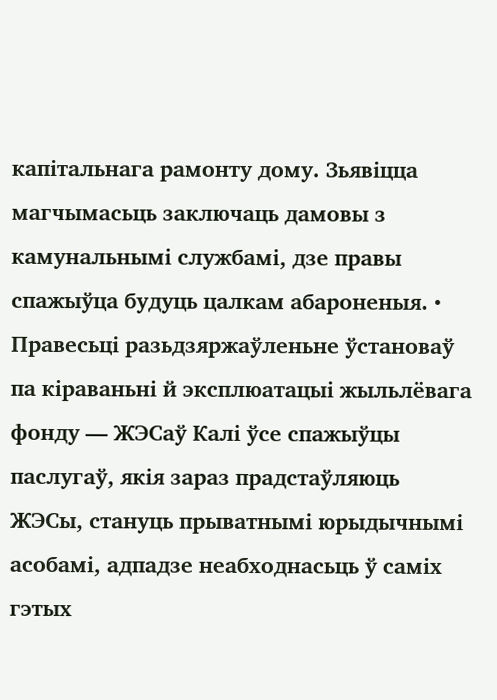капітальнага рамонту дому. Зьявіцца магчымасьць заключаць дамовы з камунальнымі службамі, дзе правы спажыўца будуць цалкам абароненыя. • Правесьці разьдзяржаўленьне ўстановаў па кіраваньні й эксплюатацыі жыльлёвага фонду — ЖЭСаў Калі ўсе спажыўцы паслугаў, якія зараз прадстаўляюць ЖЭСы, стануць прыватнымі юрыдычнымі асобамі, адпадзе неабходнасьць ў саміх гэтых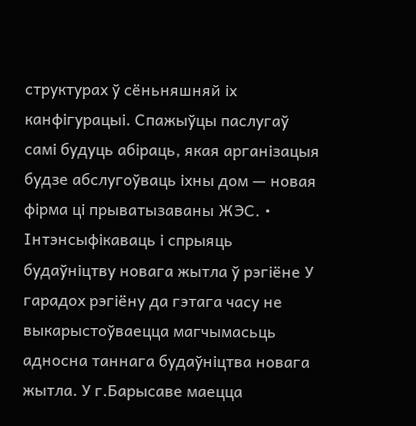структурах ў сёньняшняй іх канфігурацыі. Спажыўцы паслугаў самі будуць абіраць, якая арганізацыя будзе абслугоўваць іхны дом — новая фірма ці прыватызаваны ЖЭС. • Інтэнсыфікаваць і спрыяць будаўніцтву новага жытла ў рэгіёне У гарадох рэгіёну да гэтага часу не выкарыстоўваецца магчымасьць адносна таннага будаўніцтва новага жытла. У г.Барысаве маецца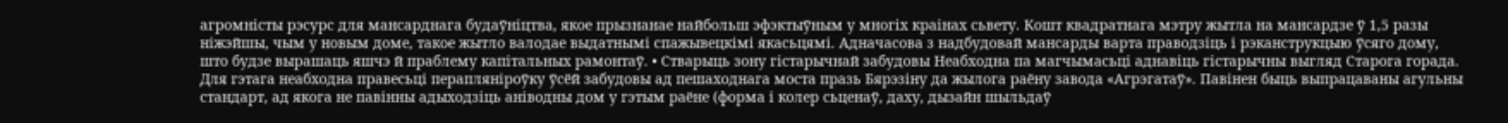агромністы рэсурс для мансарднага будаўніцтва, якое прызнанае найбольш эфэктыўным у многіх краінах сьвету. Кошт квадратнага мэтру жытла на мансардзе ў 1,5 разы ніжэйшы, чым у новым доме, такое жытло валодае выдатнымі спажывецкімі якасьцямі. Адначасова з надбудовай мансарды варта праводзіць і рэканструкцыю ўсяго дому, што будзе вырашаць яшчэ й праблему капітальных рамонтаў. • Стварыць зону гістарычнай забудовы Неабходна па магчымасьці аднавіць гістарычны выгляд Старога горада. Для гэтага неабходна правесьці перапляніроўку ўсёй забудовы ад пешаходнага моста празь Бярэзіну да жылога раёну завода «Агрэгатаў». Павінен быць выпрацаваны агульны стандарт, ад якога не павінны адыходзіць аніводны дом у гэтым раёне (форма і колер сьценаў, даху, дызайн шыльдаў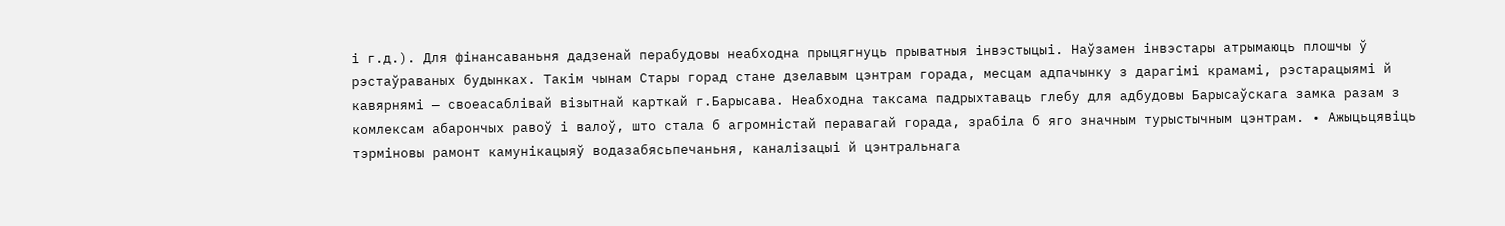і г.д.). Для фінансаваньня дадзенай перабудовы неабходна прыцягнуць прыватныя інвэстыцыі. Наўзамен інвэстары атрымаюць плошчы ў рэстаўраваных будынках. Такім чынам Стары горад стане дзелавым цэнтрам горада, месцам адпачынку з дарагімі крамамі, рэстарацыямі й кавярнямі — своеасаблівай візытнай карткай г.Барысава. Неабходна таксама падрыхтаваць глебу для адбудовы Барысаўскага замка разам з комлексам абарончых равоў і валоў, што стала б агромністай перавагай горада, зрабіла б яго значным турыстычным цэнтрам. • Ажыцьцявіць тэрміновы рамонт камунікацыяў водазабясьпечаньня, каналізацыі й цэнтральнага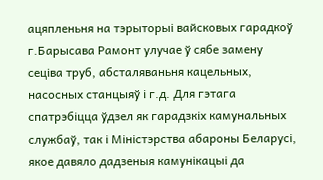ацяпленьня на тэрыторыі вайсковых гарадкоў г.Барысава Рамонт улучае ў сябе замену сеціва труб, абсталяваньня кацельных, насосных станцыяў і г.д. Для гэтага спатрэбіцца ўдзел як гарадзкіх камунальных службаў, так і Міністэрства абароны Беларусі, якое давяло дадзеныя камунікацыі да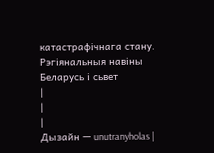катастрафічнага стану. Рэгіянальныя навіны
Беларусь і сьвет
|
|
|
Дызайн — unutranyholas |